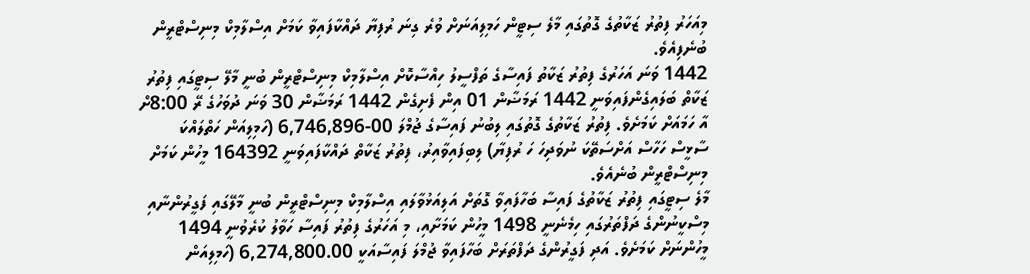މިއަހަރު ފިތުރު ޒަކާތުގެ ގޮތުގައި މާލެ ސިޓީން ހަމިލިއަނަށް ވުރެ ގިނަ ރުފިޔާ ދައްކާފައިވާ ކަމަށް އިސްލާމިކް މިނިސްޓްރީން ބުނެފިއެވެ.
1442 ވަނަ އަހަރުގެ ފިތުރު ޒަކާތު ފައިސާގެ ތަފްސީލު ހިއްސާކޮށް އިސްލާމިކް މިނިސްޓްރީން ބުނީ މާލޭ ސިޓީގައި ފިތުރު ޒަކާތް ބަލައިގެންފައިވަނީ 1442 ރަމަޟާން 01 އިން ފެށިގެން 1442 ރަމަޟާން 30 ވަނަ ދުވަހުގެ ރޭ 8:00ށް އާ ހަމައަށް ކަމަށެވެ. ފިތުރު ޒަކާތުގެ ގޮތުގައި ލިބުނު ފައިސާގެ ޖުމްލަ 00-6,746,896 (ހަމިލިއަން ހަތްލައްކަ ސާޅީސް ހަހާސް އަށްސަތޭކަ ނުވަދިހަ ހަ ރުފިޔާ) ލިބިފައިވާއިރު، ފިތުރު ޒަކާތް ދައްކާފައިވަނީ 164392 މީހުން ކަމަށް މިނިސްޓްރީން ބުނެއެވެ.
މާލެ ސިޓީގައި ފިތުރު ޒަކާތުގެ ފައިސާ ބަހާފައިވާ ގޮތަށް އަލިއަޅުވާލައި އިސްލާމިކް މިނިސްޓްރީން ބުނީ މާލޭގައި ފަގީރުންނާއި މިސްކީނުންގެ ދަފްތަރުގައި ހިމެނެނީ 1498 މީހުން ކަމަށާއި، މި އަހަރުގެ ފިތުރު ފައިސާ ހަވާލު ކުރެވުނީ 1494 މީހުންނަށް ކަމަށެވެ. އަދި ފަގީރުންގެ ދަފްތަރަށް ބަހާފައިވާ ޖުމްލަ ފައިސާއަކީ 6,274,800.00 (ހަމިލިއަން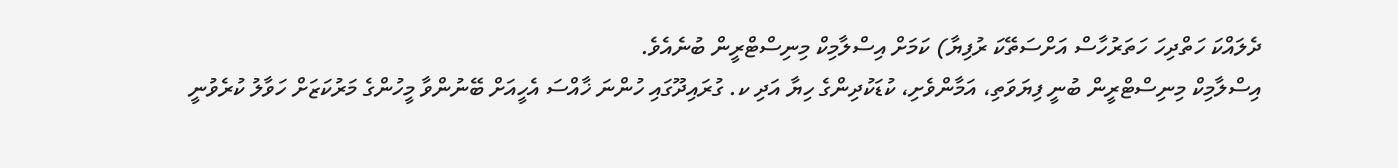ދެލައްކަ ހަތްދިހަ ހަތަރުހާސް އަށްސަތޭކަ ރުފިޔާ) ކަމަށް އިސްލާމިކް މިނިސްޓްރީން ބުނެއެވެ.
އިސްލާމިކް މިނިސްޓްރީން ބުނީ ފިޔަވަތި، އަމާންވެށި، ކުޑަކުދިންގެ ހިޔާ އަދި ކ. ގުރައިދޫގައި ހުންނަ ޚާއްސަ އެހީއަށް ބޭނުންވާ މީހުންގެ މަރުކަޒަށް ހަވާލު ކުރެވުނީ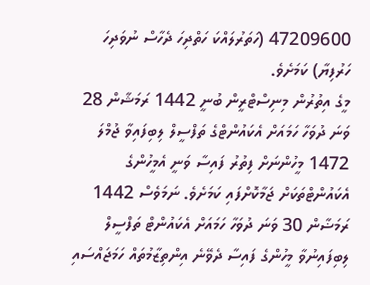47209600 (ހަތަރުލައްކަ ހަތްދިހަ ދެހާސް ނުވަދިހަ ހަރުފިޔާ) ކަމަށެވެ.
މީގެ އިތުރުން މިނިސްޓްރީން ބުނީ 1442 ރަމަޝާން 28 ވަނަ ދުވަހާ ހަމައަށް އެކައުންޓްގެ ތަފްސީލް ލިބިފައިވާ ޖުމްލަ 1472 މީހުންނަށް ފިތުރު ފައިސާ ވަނީ އެމީހުންގެ އެކައުންޓްތަކަށް ޖަމާކޮށްފައި ކަމަށެވެ. ނަމަވެސް 1442 ރަމަޟާން 30 ވަނަ ދުވަހާ ހަމައަށް އެކައުންޓް ތަފްސީލް ލިބިފައިނުވާ މީހުންގެ ފައިސާ ދެވޭނެ އިންތިޒާމުތައް ހަމަޖައްސައި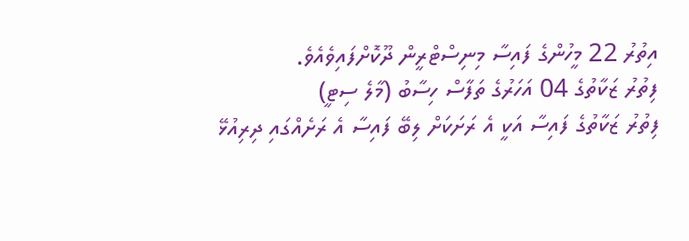އިތުރު 22 މީހުންގެ ފައިސާ މިނިސްޓްރީން ދޫކޮށްފައިވެއެވެ.
ފިތުރު ޒަކާތުގެ 04 އަހަރުގެ ތަފާސް ހިސާބު (މާލެ ސިޓީ)
ފިތުރު ޒަކާތުގެ ފައިސާ އަކީ އެ ރަށަކަށް ލިބޭ ފައިސާ އެ ރަށެއްގައި ދިރިއުޅޭ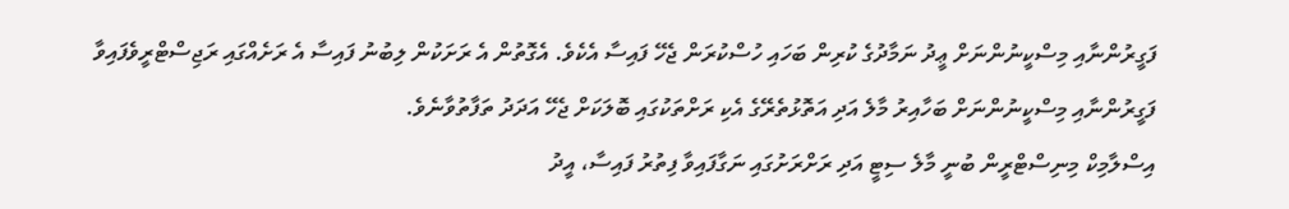ފަގީރުންނާއި މިސްކީނުންނަށް ޢީދު ނަމާދުގެ ކުރިން ބަހައި ހުސްކުރަން ޖެހޭ ފައިސާ އެކެވެ. އެގޮތުން އެ ރަށަކުން ލިބުނު ފައިސާ އެ ރަށެއްގައި ރަޖިސްޓްރީވެފައިވާ ފަގީރުންނާއި މިސްކީނުންނަށް ބަހާއިރު މާލެ އަދި އަތޮޅުތެރޭގެ އެކި ރަށްތަކުގައި ބޮލަކަށް ޖެހޭ އަދަދު ތަފާތުވާނެވެ.
އިސްލާމިކް މިނިސްޓްރީން ބުނީ މާލެ ސިޓީ އަދި ރަށްރަށުގައި ނަގާފައިވާ ފިތުރު ފައިސާ، އީދު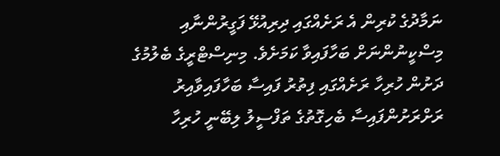ނަމާދުގެ ކުރިން އެ ރަށެއްގައި ދިރިއުޅޭ ފަގީރުންނާއި މިސްކީނުންނަށް ބަހާފައިވާ ކަމަށެވެ. މިނިސްޓްރީގެ ބެލުމުގެ ދަށުން ހުރިހާ ރަށެއްގައި ފިތުރު ފައިސާ ބަހާފައިވާއިރު ރަށްރަށުންފައިސާ ބެހިގޮތުގެ ތަފްސީލު ލިބޭނީ ހުރިހާ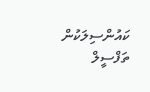ކައުންސިލަކުން ތަފްސީލް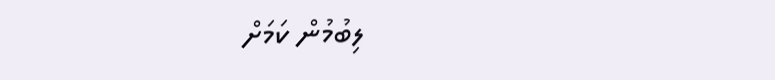ލިބުމުން ކަމަށް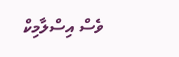ވެސް އިސްލާމިކް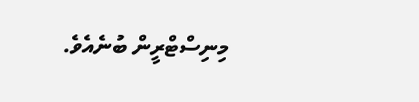މިނިސްޓްރީން ބުނެއެވެ.